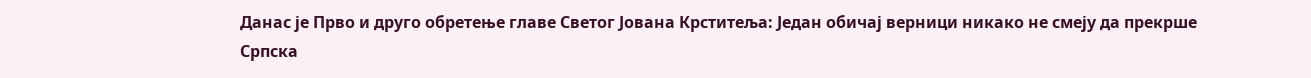Данас је Прво и друго обретење главе Светог Јована Крститеља: Један обичај верници никако не смеју да прекрше
Српска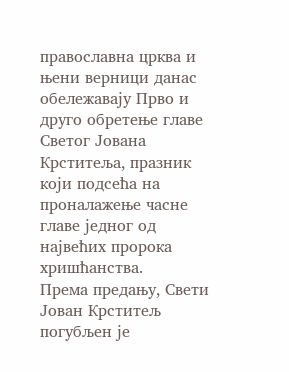православна црква и њени верници данас обележавају Прво и друго обретење главе Светог Јована Крститеља, празник који подсећа на проналажење часне главе једног од највећих пророка хришћанства.
Према предању, Свети Јован Крститељ погубљен је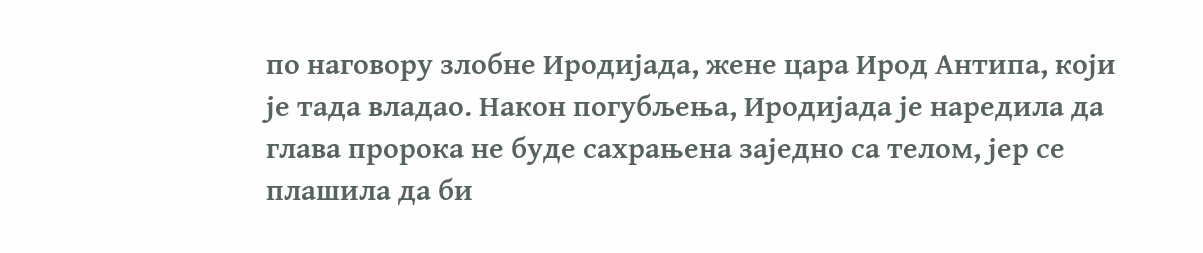по наговору злобне Иродијада, жене цара Ирод Антипа, који је тада владао. Након погубљења, Иродијада је наредила да глава пророка не буде сахрањена заједно са телом, јер се плашила да би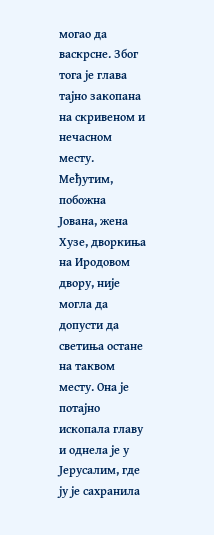могао да васкрсне. Због тога је глава тајно закопана на скривеном и нечасном месту.
Међутим, побожна Јована, жена Хузе, дворкиња на Иродовом двору, није могла да допусти да светиња остане на таквом месту. Она је потајно ископала главу и однела је у Јерусалим, где ју је сахранила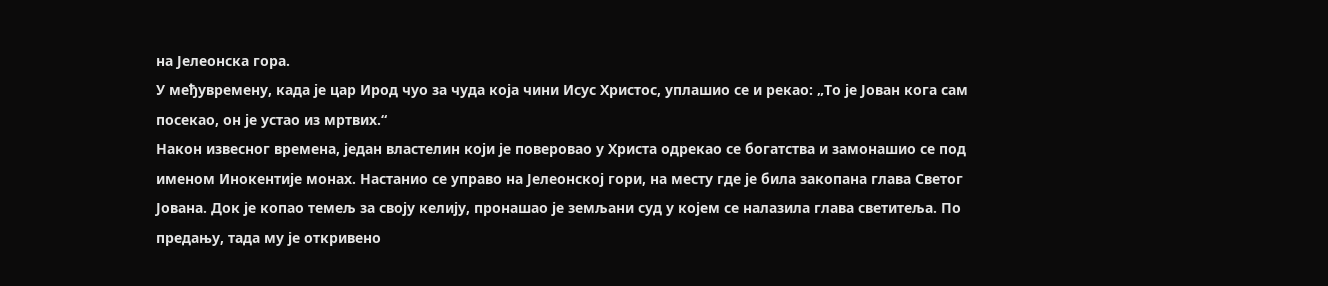на Јелеонска гора.
У међувремену, када је цар Ирод чуо за чуда која чини Исус Христос, уплашио се и рекао: „То је Јован кога сам посекао, он је устао из мртвих.“
Након извесног времена, један властелин који је поверовао у Христа одрекао се богатства и замонашио се под именом Инокентије монах. Настанио се управо на Јелеонској гори, на месту где је била закопана глава Светог Јована. Док је копао темељ за своју келију, пронашао је земљани суд у којем се налазила глава светитеља. По предању, тада му је откривено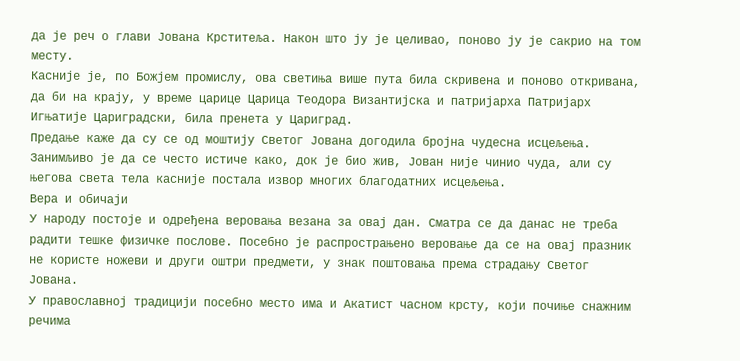да је реч о глави Јована Крститеља. Након што ју је целивао, поново ју је сакрио на том месту.
Касније је, по Божјем промислу, ова светиња више пута била скривена и поново откривана, да би на крају, у време царице Царица Теодора Византијска и патријарха Патријарх Игњатије Цариградски, била пренета у Цариград.
Предање каже да су се од моштију Светог Јована догодила бројна чудесна исцељења. Занимљиво је да се често истиче како, док је био жив, Јован није чинио чуда, али су његова света тела касније постала извор многих благодатних исцељења.
Вера и обичаји
У народу постоје и одређена веровања везана за овај дан. Сматра се да данас не треба радити тешке физичке послове. Посебно је распрострањено веровање да се на овај празник не користе ножеви и други оштри предмети, у знак поштовања према страдању Светог Јована.
У православној традицији посебно место има и Акатист часном крсту, који почиње снажним речима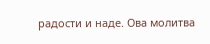радости и наде. Ова молитва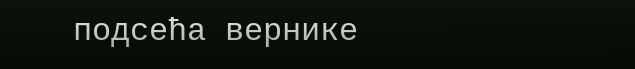подсећа вернике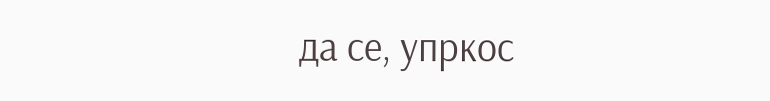да се, упркос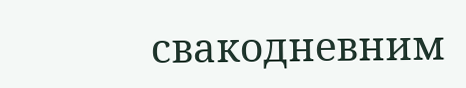свакодневним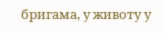бригама, у животу у